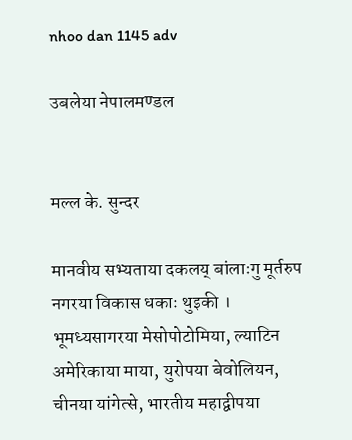nhoo dan 1145 adv

उबलेया नेपालमण्डल


मल्ल के. सुन्दर

मानवीय सभ्यताया दकलय्‌ बांलाःगु मूर्तरुप नगरया विकास धकाः थुइकी । भूमध्यसागरया मेसोपोटोमिया, ल्याटिन अमेरिकाया माया, युरोपया बेवोलियन, चीनया यांगेत्से, भारतीय महाद्वीपया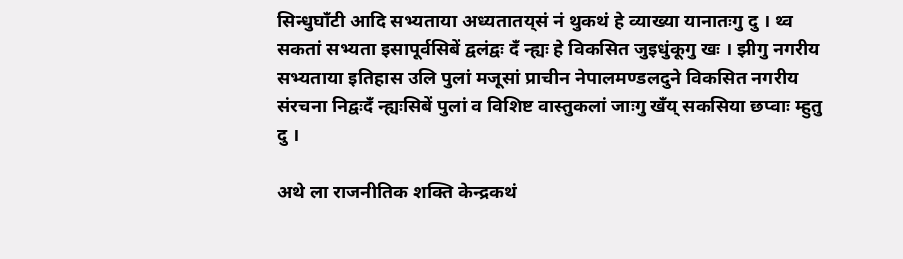सिन्धुघाँटी आदि सभ्यताया अध्यतातय्‌सं नं थुकथं हे व्याख्या यानातःगु दु । थ्व सकतां सभ्यता इसापूर्वसिबें द्वलंद्वः दँ न्ह्यः हे विकसित जुइधुंकूगु खः । झीगु नगरीय सभ्यताया इतिहास उलि पुलां मजूसां प्राचीन नेपालमण्डलदुने विकसित नगरीय संरचना निद्वःदँ न्ह्यःसिबें पुलां व विशिष्ट वास्तुकलां जाःगु खँय्‌ सकसिया छप्वाः म्हुतु दु ।

अथे ला राजनीतिक शक्ति केन्द्रकथं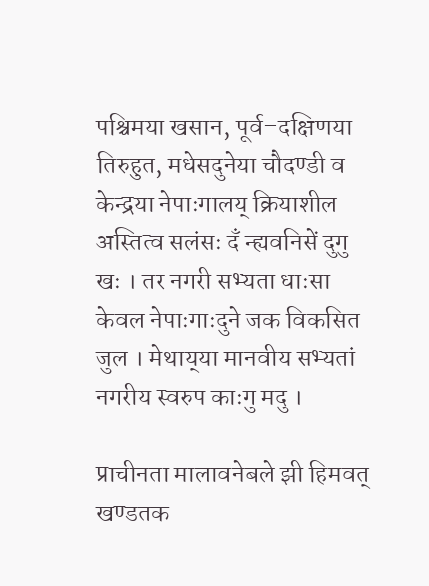पश्चिमया खसान, पूर्व–दक्षिणया तिरुहुत, मधेसदुनेया चौदण्डी व केन्द्रया नेपाःगालय्‌ क्रियाशील अस्तित्व सलंसः दँ न्ह्यवनिसें दुगु खः । तर नगरी सभ्यता धाःसा केवल नेपाःगाःदुने जक विकसित जुल । मेथाय्‌या मानवीय सभ्यतां नगरीय स्वरुप काःगु मदु ।

प्राचीनता मालावनेबले झी हिमवत् खण्डतक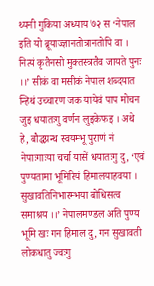थ्यनी गुकिया अध्याय ७२ स ‘नेपाल इति यो ब्रूयाज्ज्ञानतोत्रानतोपि वा । नित्यं कृतैनसो मुक्तस्त्रतैव जायते पुनः ।।’ सीकं वा मसीकं नेपाल शब्दयात न्हिथं उच्चारण जक यायेवं पाप मोचन जुइ धयातःगु वर्णन लुइकेफइ । अथे हे, बौद्धग्रन्थ स्वयम्भू पुराणं नं नेपाःगाःया चर्चा यासें धयातःगु दु, ‘एवं पुण्यतामा भूमिरियं हिमालयाहवया । सुखावतिनिभारम्भया बोधिसत्व समाश्रय ।।’ नेपालमण्डल अति पुण्य भूमि खः गन हिमाल दु, गन सुखावती लोकधातु ज्वःगु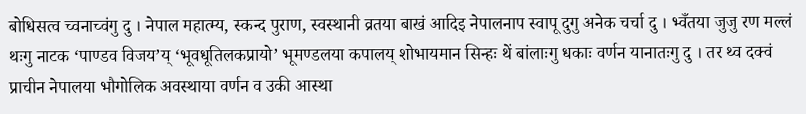बोधिसत्व च्वनाच्वंगु दु । नेपाल महात्म्य, स्कन्द पुराण, स्वस्थानी व्रतया बाखं आदिइ नेपालनाप स्वापू दुगु अनेक चर्चा दु । भ्वँतया जुजु रण मल्लं थःगु नाटक ‘पाण्डव विजय’य्‌ ‘भूवधूतिलकप्रायो’ भूमण्डलया कपालय्‌ शोभायमान सिन्हः थें बांलाःगु धकाः वर्णन यानातःगु दु । तर थ्व दक्वं प्राचीन नेपालया भौगोलिक अवस्थाया वर्णन व उकी आस्था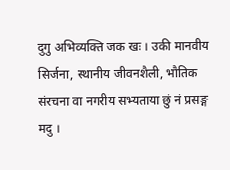दुगु अभिव्यक्ति जक खः । उकी मानवीय सिर्जना, स्थानीय जीवनशैली, भौतिक संरचना वा नगरीय सभ्यताया छुं नं प्रसङ्ग मदु ।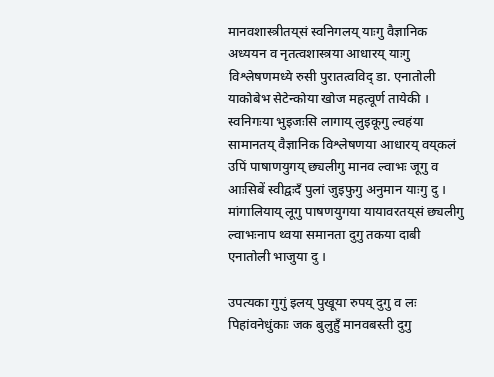मानवशास्त्रीतय्‌सं स्वनिगलय्‌ याःगु वैज्ञानिक अध्ययन व नृतत्वशास्त्रया आधारय्‌ याःगु विश्लेषणमध्ये रुसी पुरातत्वविद् डा. एनातोली याकोबेभ सेटेन्कोया खोज महत्वूर्ण तायेकी । स्वनिगःया भुइजःसि लागाय्‌ लुइकूगु ल्वहंया सामानतय्‌ वैज्ञानिक विश्लेषणया आधारय्‌ वय्‌कलं उपिं पाषाणयुगय्‌ छ्यलीगु मानव ल्वाभः जूगु व आःसिबें स्वीद्वःदँ पुलां जुइफुगु अनुमान याःगु दु । मांगालियाय्‌ लूगु पाषणयुगया यायावरतय्‌सं छ्यलीगु ल्वाभःनाप थ्वया समानता दुगु तकया दाबी एनातोली भाजुया दु ।

उपत्यका गुगुं इलय्‌ पुखूया रुपय्‌ दुगु व लः पिहांवनेधुंकाः जक बुलुहुँ मानवबस्ती दुगु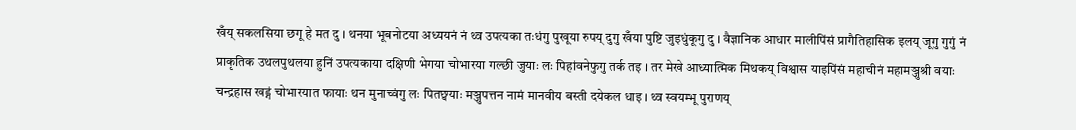खँय्‌ सकलसिया छगू हे मत दु । थनया भूबनोटया अध्ययनं नं थ्व उपत्यका तःधंगु पुखूया रुपय्‌ दुगु खँया पुष्टि जुइधुंकूगु दु । वैज्ञानिक आधार मालीपिंसं प्रागैतिहासिक इलय्‌ जूगु गुगुं नं प्राकृतिक उथलपुथलया हुनिं उपत्यकाया दक्षिणी भेगया चोभारया गल्छी जुयाः लः पिहांवनेफुगु तर्क तइ । तर मेखे आध्यात्मिक मिथकय्‌ विश्वास याइपिंसं महाचीनं महामञ्जुश्री वयाः चन्द्रहास खड्गं चोभारयात फायाः थन मुनाच्वंगु लः पितछ्वयाः मञ्जुपत्तन नामं मानवीय बस्ती दयेकल धाइ । थ्व स्वयम्भू पुराणय्‌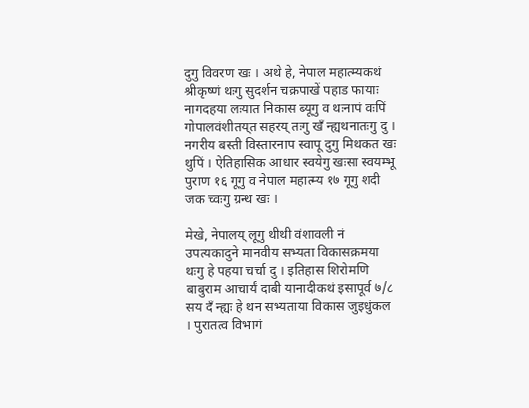दुगु विवरण खः । अथे हे, नेपाल महात्म्यकथं श्रीकृष्णं थःगु सुदर्शन चक्रपाखें पहाड फायाः नागदहया लःयात निकास ब्यूगु व थःनापं वःपिं गोपालवंशीतय्‌त सहरय्‌ तःगु खँ न्ह्यथनातःगु दु । नगरीय बस्ती विस्तारनाप स्वापू दुगु मिथकत खः थुपिं । ऐतिहासिक आधार स्वयेगु खःसा स्वयम्भू पुराण १६ गूगु व नेपाल महात्म्य १७ गूगु शदी जक च्वःगु ग्रन्थ खः ।

मेखे, नेपालय्‌ लूगु थीथी वंशावली नं उपत्यकादुने मानवीय सभ्यता विकासक्रमया थःगु हे पहया चर्चा दु । इतिहास शिरोमणि बाबुराम आचार्यं दाबी यानादीकथं इसापूर्व ७/८ सय दँ न्ह्यः हे थन सभ्यताया विकास जुइधुंकल । पुरातत्व विभागं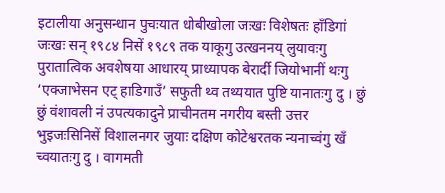इटालीया अनुसन्धान पुचःयात धोबीखोला जःखः विशेषतः हाँडिगां जःखः सन् १९८४ निसें १९८९ तक याकूगु उत्खननय्‌ लुयावःगु पुरातात्विक अवशेषया आधारय्‌ प्राध्यापक बेरार्दी जियोभानीं थःगु ‘एक्जाभेसन एट् हाडिगाउँ’ सफुती थ्व तथ्ययात पुष्टि यानातःगु दु । छुं छुं वंशावली नं उपत्यकादुने प्राचीनतम नगरीय बस्ती उत्तर भुइजःसिनिसें विशालनगर जुयाः दक्षिण कोटेश्वरतक न्यनाच्वंगु खँ च्वयातःगु दु । वागमती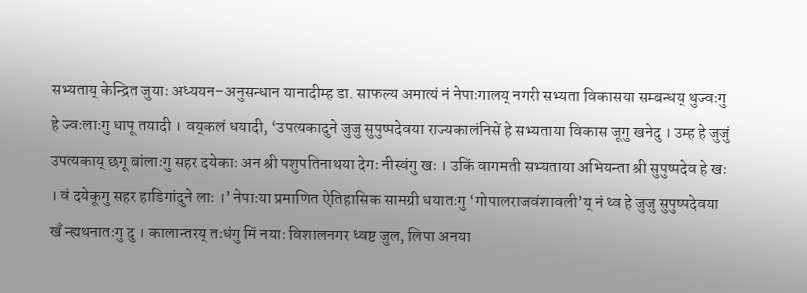सभ्यताय्‌ केन्द्रित जुयाः अध्ययन–अनुसन्धान यानादीम्ह डा. साफल्य अमात्यं नं नेपाःगालय्‌ नगरी सभ्यता विकासया सम्बन्धय्‌ थुज्वःगु हे ज्वःलाःगु धापू तयादी । वय्‌कलं धयादी, ‘उपत्यकादुने जुजु सुपुष्पदेवया राज्यकालंनिसें हे सभ्यताया विकास जूगु खनेदु । उम्ह हे जुजुं उपत्यकाय्‌ छगू बांलाःगु सहर दयेकाः अन श्री पशुपतिनाथया देगः नीस्वंगु खः । उकिं वागमती सभ्यताया अभियन्ता श्री सुपुष्पदेव हे खः । वं दयेकूगु सहर हाडिगांदुने लाः ।’ नेपाःया प्रमाणित ऐतिहासिक सामग्री धयातःगु ‘गोपालराजवंशावली’य्‌ नं थ्व हे जुजु सुपुष्पदेवया खँ न्ह्यथनातःगु दु । कालान्तरय्‌ तःधंगु मिं नयाः विशालनगर ध्वष्ट जुल, लिपा अनया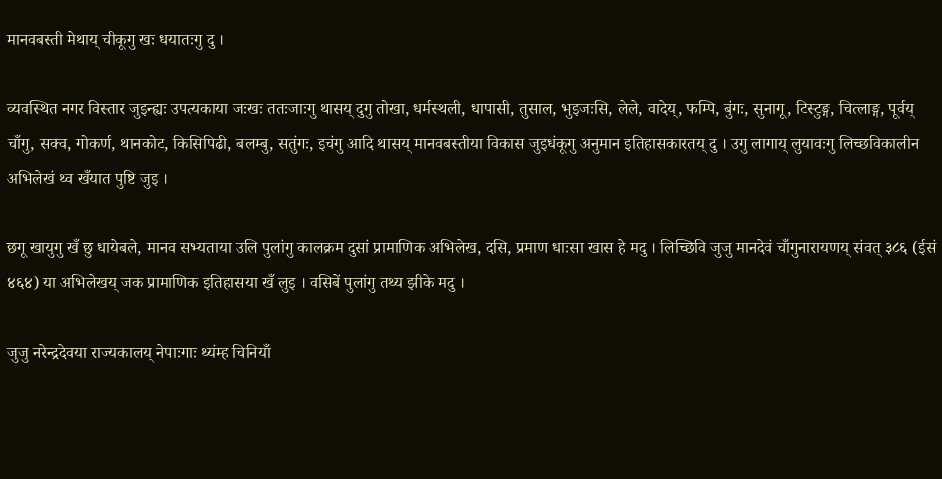मानवबस्ती मेथाय्‌ चीकूगु खः धयातःगु दु ।

व्यवस्थित नगर विस्तार जुइन्ह्यः उपत्यकाया जःखः ततःजाःगु थासय्‌ दुगु तोखा, धर्मस्थली, धापासी, तुसाल, भुइजःसि, लेले, वादेय्‌, फम्पि, बुंगः, सुनागू, टिस्टुङ्ग, चित्लाङ्ग, पूर्वय्‌ चाँगु, सक्व, गोकर्ण, थानकोट, किसिपिढी, बलम्बु, सतुंगः, इचंगु आदि थासय्‌ मानवबस्तीया विकास जुइधंकूगु अनुमान इतिहासकारतय्‌ दु । उगु लागाय्‌ लुयावःगु लिच्छविकालीन अभिलेखं थ्व खँयात पुष्टि जुइ ।

छगू खायुगु खँ छु धायेबले, मानव सभ्यताया उलि पुलांगु कालक्रम दुसां प्रामाणिक अभिलेख, दसि, प्रमाण धाःसा खास हे मदु । लिच्छिवि जुजु मानदेवं चाँगुनारायणय्‌ संवत् ३८६ (ईसं ४६४) या अभिलेखय्‌ जक प्रामाणिक इतिहासया खँ लुइ । वसिबें पुलांगु तथ्य झीके मदु ।

जुजु नरेन्द्रदेवया राज्यकालय्‌ नेपाःगाः थ्यंम्ह चिनियाँ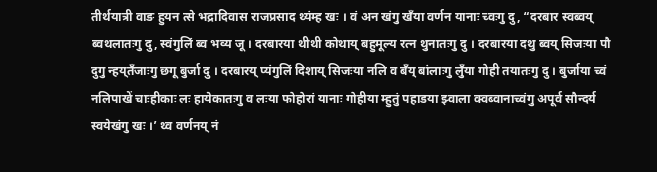तीर्थयात्री वाङ हुयन त्से भद्रादिवास राजप्रसाद थ्यंम्ह खः । वं अन खंगु खँया वर्णन यानाः च्वःगु दु, “दरबार स्वब्वय्‌ ब्वथलातःगु दु, स्वंगुलिं ब्व भव्य जू । दरबारया थीथी कोथाय्‌ बहुमूल्य रत्न थुनातःगु दु । दरबारया दथु ब्वय्‌ सिजःया पौ दुगु न्हय्‌तँजाःगु छगू बुर्जा दु । दरबारय्‌ प्यंगुलिं दिशाय्‌ सिजःया नलि व बँय्‌ बांलाःगु लुँया गोही तयातःगु दु । बुर्जाया च्वं नलिपाखें चाःहीकाः लः हायेकातःगु व लःया फोहोरां यानाः गोहीया म्हुतुं पहाडया झ्वाला क्वब्वानाच्वंगु अपूर्व सौन्दर्य स्वयेखंगु खः ।’ थ्व वर्णनय्‌ नं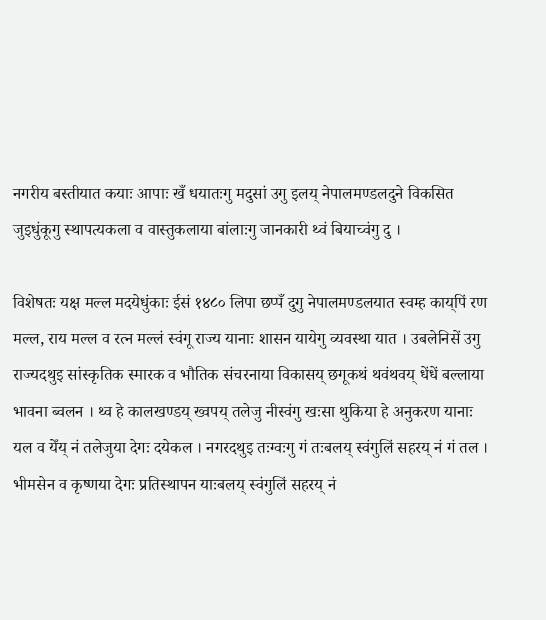नगरीय बस्तीयात कयाः आपाः खँ धयातःगु मदुसां उगु इलय्‌ नेपालमण्डलदुने विकसित जुइधुंकूगु स्थापत्यकला व वास्तुकलाया बांलाःगु जानकारी थ्वं बियाच्वंगु दु ।

विशेषतः यक्ष मल्ल मदयेधुंकाः ईसं १४८० लिपा छप्पँ दुगु नेपालमण्डलयात स्वम्ह काय्‌पिं रण मल्ल, राय मल्ल व रत्न मल्लं स्वंगू राज्य यानाः शासन यायेगु व्यवस्था यात । उबलेनिसें उगु राज्यदथुइ सांस्कृतिक स्मारक व भौतिक संचरनाया विकासय्‌ छगूकथं थवंथवय्‌ धेंधें बल्लाया भावना ब्वलन । थ्व हे कालखण्डय्‌ ख्वपय्‌ तलेजु नीस्वंगु खःसा थुकिया हे अनुकरण यानाः यल व येँय्‌ नं तलेजुया देगः दयेकल । नगरदथुइ तःग्वःगु गं तःबलय्‌ स्वंगुलिं सहरय्‌ नं गं तल । भीमसेन व कृष्णया देगः प्रतिस्थापन याःबलय्‌ स्वंगुलिं सहरय्‌ नं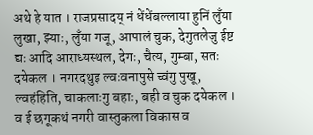अथे हे यात । राजप्रसादय्‌ नं धेंधेंबल्लाया हुनिं लुँया लुखा, झ्याः, लुँया गजू, आपालं चुक, देगुतलेजु ईष्ट द्यः आदि आराध्यस्थल, देगः, चैत्य, गुम्बा, सतः दयेकल । नगरदथुइ ल्वःवनापुसे च्वंगु पुखू, ल्वहंहिति, चाकलाःगु बहाः, बही व चुक दयेकल । व ई छगूकथं नगरी वास्तुकला विकास व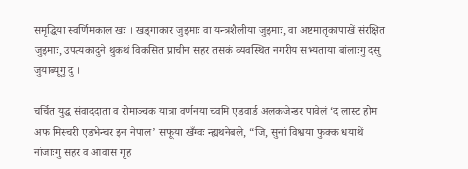समृद्धिया स्वर्णिमकाल खः । खड्गाकार जुइमाः वा यन्त्रशैलीया जुइमाः, वा अष्टमातृकापाखें संरक्षित जुइमाः, उपत्यकादुने थुकथं विकसित प्राचीन सहर तसकं व्यवस्थित नगरीय सभ्यताया बांलाःगु दसु जुयाब्यूगु दु ।

चर्चित युद्ध संवाददाता व रोमाञ्चक यात्रा वर्णनया च्वमि एडवार्ड अलकजेन्डर पावेलं ‘द लास्ट होम अफ मिस्चरी एडभेन्चर इन नेपाल’ सफूया खँग्वः न्ह्यथनेबले, “जि, सुनां विश्वया फुक्क धयाथें नांजाःगु सहर व आवास गृह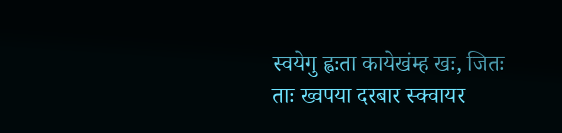स्वयेगु ह्वःता कायेखंम्ह खः, जितः ताः ख्वपया दरबार स्क्वायर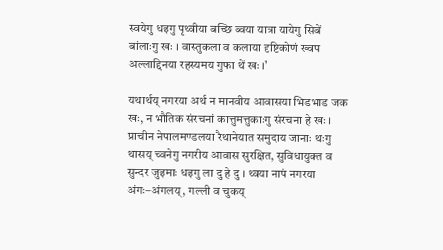स्वयेगु धइगु पृथ्वीया बच्छि ब्वया यात्रा यायेगु सिबें बांलाःगु खः । वास्तुकला व कलाया दृष्टिकोणं ख्वप अल्लाद्दिनया रहस्यमय गुफा थें खः ।’

यथार्थय्‌ नगरया अर्थ न मानवीय आवासया भिडभाड जक खः, न भौतिक संरचनां कात्तुमत्तुकाःगु संरचना हे खः । प्राचीन नेपालमण्डलया रैथानेयात समुदाय जानाः थःगु थासय्‌ च्वनेगु नगरीय आवास सुरक्षित, सुविधायुक्त व सुन्दर जुइमाः धइगु ला दु हे दु । थ्वया नापं नगरया अंगः–अंगलय्‌, गल्ली व चुकय्‌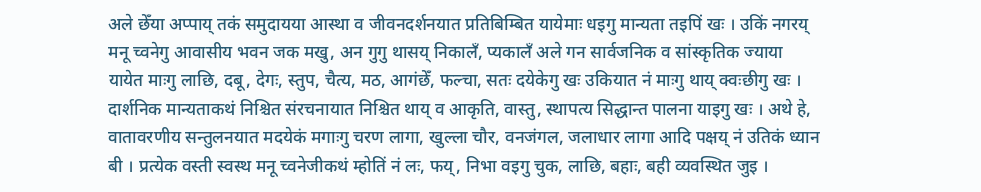अले छेँया अप्पाय्‌ तकं समुदायया आस्था व जीवनदर्शनयात प्रतिबिम्बित यायेमाः धइगु मान्यता तइपिं खः । उकिं नगरय्‌ मनू च्वनेगु आवासीय भवन जक मखु, अन गुगु थासय्‌ निकालँ, प्यकालँ अले गन सार्वजनिक व सांस्कृतिक ज्याया यायेत माःगु लाछि, दबू, देगः, स्तुप, चैत्य, मठ, आगंछेँ, फल्चा, सतः दयेकेगु खः उकियात नं माःगु थाय्‌ क्वःछीगु खः । दार्शनिक मान्यताकथं निश्चित संरचनायात निश्चित थाय्‌ व आकृति, वास्तु, स्थापत्य सिद्धान्त पालना याइगु खः । अथे हे, वातावरणीय सन्तुलनयात मदयेकं मगाःगु चरण लागा, खुल्ला चौर, वनजंगल, जलाधार लागा आदि पक्षय्‌ नं उतिकं ध्यान बी । प्रत्येक वस्ती स्वस्थ मनू च्वनेजीकथं म्होतिं नं लः, फय्‌, निभा वइगु चुक, लाछि, बहाः, बही व्यवस्थित जुइ ।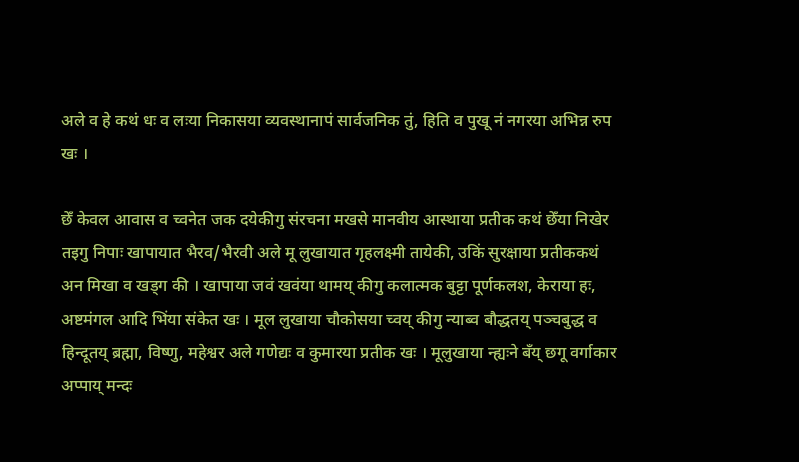अले व हे कथं धः व लःया निकासया व्यवस्थानापं सार्वजनिक तुं, हिति व पुखू नं नगरया अभिन्न रुप खः ।

छेँ केवल आवास व च्वनेत जक दयेकीगु संरचना मखसे मानवीय आस्थाया प्रतीक कथं छेँया निखेर तइगु निपाः खापायात भैरव/भैरवी अले मू लुखायात गृहलक्ष्मी तायेकी, उकिं सुरक्षाया प्रतीककथं अन मिखा व खड्ग की । खापाया जवं खवंया थामय्‌ कीगु कलात्मक बुट्टा पूर्णकलश, केराया हः, अष्टमंगल आदि भिंया संकेत खः । मूल लुखाया चौकोसया च्वय्‌ कीगु न्याब्व बौद्धतय्‌ पञ्चबुद्ध व हिन्दूतय्‌ ब्रह्मा, विष्णु, महेश्वर अले गणेद्यः व कुमारया प्रतीक खः । मूलुखाया न्ह्यःने बँय्‌ छगू वर्गाकार अप्पाय्‌ मन्दः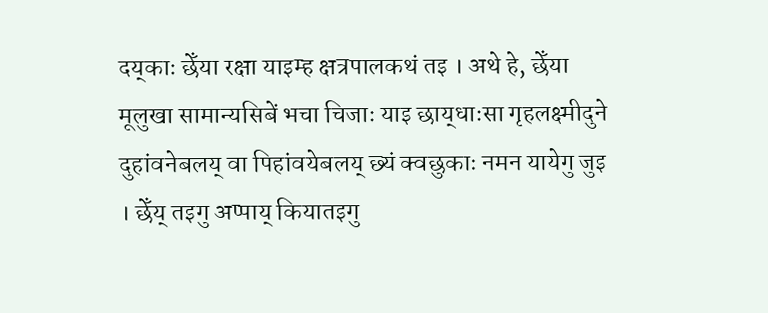दय्‌काः छेँया रक्षा याइम्ह क्षत्रपालकथं तइ । अथे हे, छेँया मूलुखा सामान्यसिबें भचा चिजाः याइ छाय्‌धाःसा गृहलक्ष्मीदुने दुहांवनेबलय्‌ वा पिहांवयेबलय्‌ छ्यं क्वछुकाः नमन यायेगु जुइ । छेँय्‌ तइगु अप्पाय्‌ कियातइगु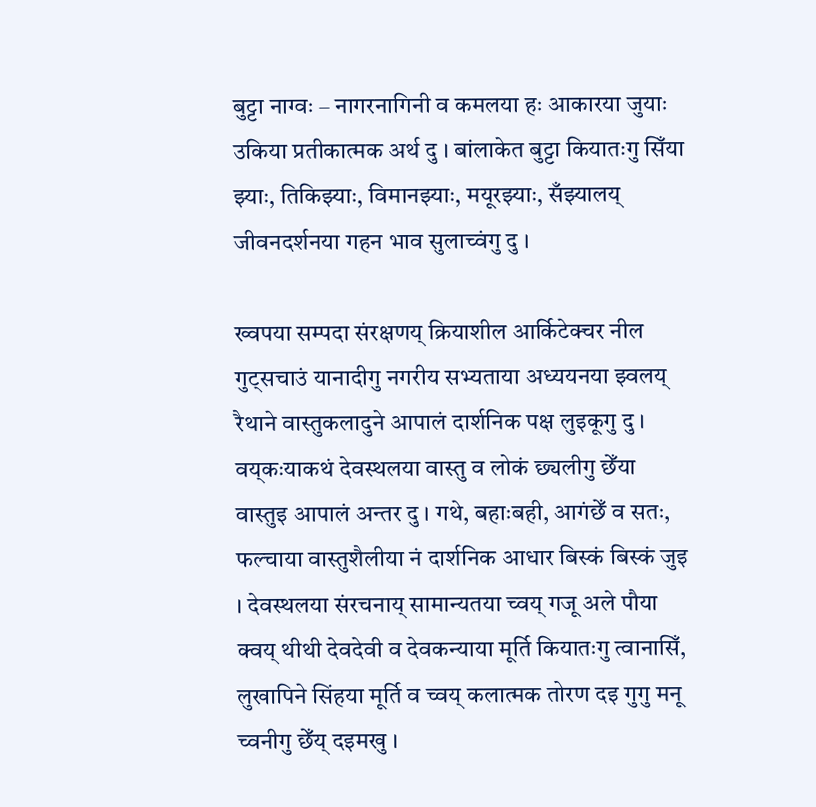बुट्टा नाग्वः – नागरनागिनी व कमलया हः आकारया जुयाः उकिया प्रतीकात्मक अर्थ दु । बांलाकेत बुट्टा कियातःगु सिँया झ्याः, तिकिझ्याः, विमानझ्याः, मयूरझ्याः, सँझ्यालय्‌ जीवनदर्शनया गहन भाव सुलाच्वंगु दु ।

ख्वपया सम्पदा संरक्षणय्‌ क्रियाशील आर्किटेक्चर नील गुट्सचाउं यानादीगु नगरीय सभ्यताया अध्ययनया झ्वलय्‌ रैथाने वास्तुकलादुने आपालं दार्शनिक पक्ष लुइकूगु दु । वय्‌कःयाकथं देवस्थलया वास्तु व लोकं छ्यलीगु छेँया वास्तुइ आपालं अन्तर दु । गथे, बहाःबही, आगंछेँ व सतः, फल्चाया वास्तुशैलीया नं दार्शनिक आधार बिस्कं बिस्कं जुइ । देवस्थलया संरचनाय्‌ सामान्यतया च्वय्‌ गजू अले पौया क्वय्‌ थीथी देवदेवी व देवकन्याया मूर्ति कियातःगु त्वानासिँ, लुखापिने सिंहया मूर्ति व च्वय्‌ कलात्मक तोरण दइ गुगु मनू च्वनीगु छेँय्‌ दइमखु ।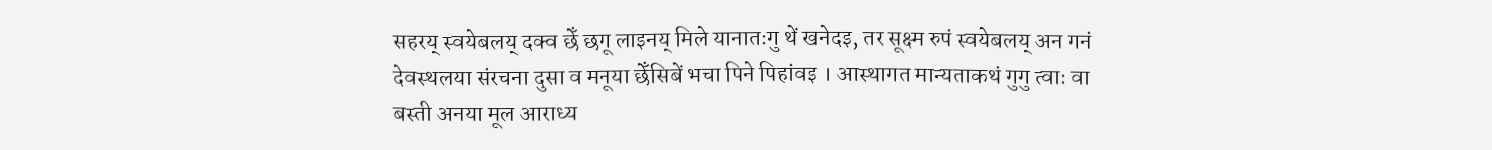सहरय्‌ स्वयेबलय्‌ दक्व छेँ छगू लाइनय्‌ मिले यानातःगु थें खनेदइ, तर सूक्ष्म रुपं स्वयेबलय्‌ अन गनं देवस्थलया संरचना दुसा व मनूया छेँसिबें भचा पिने पिहांवइ । आस्थागत मान्यताकथं गुगु त्वाः वा बस्ती अनया मूल आराध्य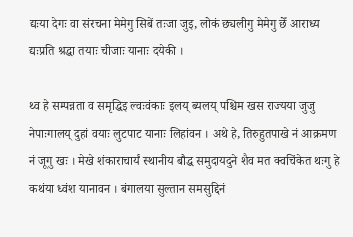द्यःया देगः वा संरचना मेमेगु सिबें तःजा जुइ, लोकं छ्यलीगु मेमेगु छेँ आराध्य द्यःप्रति श्रद्धा तयाः चीजाः यानाः दयेकी ।

थ्व हे सम्पन्नता व समृद्धिइ ल्वःवंकाः इलय्‌ ब्यलय्‌ पश्चिम खस राज्यया जुजु नेपाःगालय्‌ दुहां वयाः लुटपाट यानाः लिहांवन । अथे हे, तिरुहुतपाखे नं आक्रमण नं जूगु खः । मेखे शंकाराचार्यं स्थानीय बौद्ध समुदायदुने शैव मत क्वचिंकेत थःगु हे कथंया ध्वंश यानावन । बंगालया सुल्तान समसुद्दिनं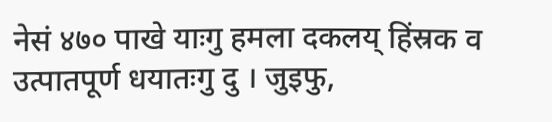नेसं ४७० पाखे याःगु हमला दकलय्‌ हिंस्रक व उत्पातपूर्ण धयातःगु दु । जुइफु,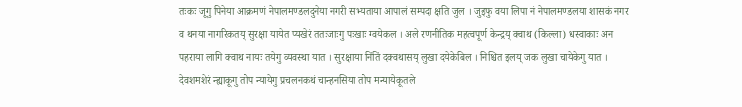तःकः जूगु पिनेया आक्रमणं नेपालमण्डलदुनेया नगरी सभ्यताया आपालं सम्पदा क्षति जुल । जुइफु वया लिपा नं नेपालमण्डलया शासकं नगर व थनया नागरिकतय्‌ सुरक्षा यायेत प्यखेरं ततःजाःगु पःखाः ग्वयेकल । अले रणनीतिक महत्वपूर्ण केन्द्रय्‌ क्वाथ (किल्ला) धस्वाकाः अन पहराया लागि क्वाथ नायः तयेगु व्यवस्था यात । सुरक्षाया निंतिं दक्वथासय्‌ लुखा दयेकेबिल । निश्चित इलय्‌ जक लुखा चायेकेगु यात । देवशमशेरं न्ह्याकूगु तोप न्यायेगु प्रचलनकथं चान्हनसिया तोप मन्यायेकूतले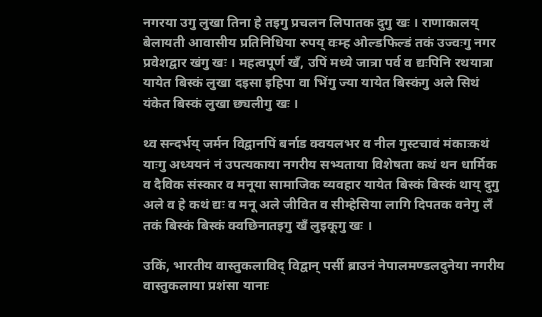नगरया उगु लुखा तिना हे तइगु प्रचलन लिपातक दुगु खः । राणाकालय्‌ बेलायती आवासीय प्रतिनिधिया रुपय्‌ वःम्ह ओल्डफिल्डं तकं उज्वःगु नगर प्रवेशद्वार खंगु खः । महत्वपूर्ण खँ, उपिं मध्ये जात्रा पर्व व द्यःपिनि रथयात्रा यायेत बिस्कं लुखा दइसा इहिपा वा भिंगु ज्या यायेत बिस्कंगु अले सिथं यंकेत बिस्कं लुखा छ्यलीगु खः ।

थ्व सन्दर्भय्‌ जर्मन विद्वानपिं बर्नाड क्वयलभर व नील गुस्टचावं मंकाःकथं याःगु अध्ययनं नं उपत्यकाया नगरीय सभ्यताया विशेषता कथं थन धार्मिक व दैविक संस्कार व मनूया सामाजिक व्यवहार यायेत बिस्कं बिस्कं थाय्‌ दुगु अले व हे कथं द्यः व मनू अले जीवित व सीम्हेसिया लागि दिपतक वनेगु लँ तकं बिस्कं बिस्कं क्वछिनातइगु खँ लुइकूगु खः ।

उकिं, भारतीय वास्तुकलाविद् विद्वान् पर्सी ब्राउनं नेपालमण्डलदुनेया नगरीय वास्तुकलाया प्रशंसा यानाः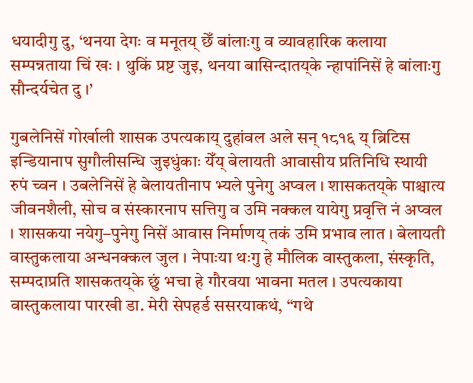धयादीगु दु, ‘थनया देगः व मनूतय्‌ छेँ बांलाःगु व व्यावहारिक कलाया सम्पन्नताया चिं खः । थुकिं प्रष्ट जुइ, थनया बासिन्दातय्‌के न्हापांनिसें हे बांलाःगु सौन्दर्यचेत दु ।’

गुबलेनिसें गोर्खाली शासक उपत्यकाय्‌ दुहांवल अले सन् १८१६ य्‌ ब्रिटिस इन्डियानाप सुगौलीसन्धि जुइधुंकाः येँय्‌ बेलायती आवासीय प्रतिनिधि स्थायी रुपं च्वन । उबलेनिसें हे बेलायतीनाप भ्यले पुनेगु अप्वल । शासकतय्‌के पाश्चात्य जीवनशैली, सोच व संस्कारनाप सत्तिगु व उमि नक्कल यायेगु प्रवृत्ति नं अप्वल । शासकया नयेगु–पुनेगु निसें आवास निर्माणय्‌ तकं उमि प्रभाव लात । बेलायती वास्तुकलाया अन्धनक्कल जुल । नेपाःया थःगु हे मौलिक वास्तुकला, संस्कृति, सम्पदाप्रति शासकतय्‌के छुं भचा हे गौरवया भावना मतल । उपत्यकाया वास्तुकलाया पारखी डा. मेरी सेपहर्ड ससरयाकथं, “गथे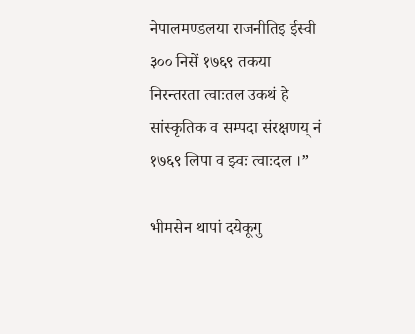नेपालमण्डलया राजनीतिइ ईस्वी ३०० निसें १७६९ तकया निरन्तरता त्वाःतल उकथं हे सांस्कृतिक व सम्पदा संरक्षणय्‌ नं १७६९ लिपा व झ्वः त्वाःदल ।”

भीमसेन थापां दयेकूगु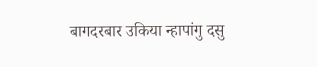बागदरबार उकिया न्हापांगु दसु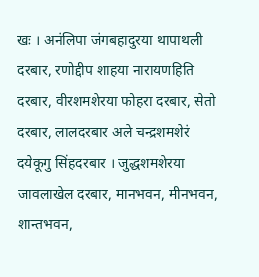खः । अनंलिपा जंगबहादुरया थापाथली दरबार, रणोद्दीप शाहया नारायणहिति दरबार, वीरशमशेरया फोहरा दरबार, सेतो दरबार, लालदरबार अले चन्द्रशमशेरं दयेकूगु सिंहदरबार । जुद्धशमशेरया जावलाखेल दरबार, मानभवन, मीनभवन, शान्तभवन,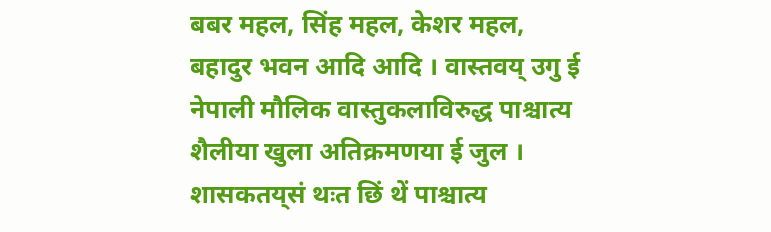बबर महल, सिंह महल, केशर महल, बहादुर भवन आदि आदि । वास्तवय्‌ उगु ई नेपाली मौलिक वास्तुकलाविरुद्ध पाश्चात्य शैलीया खुला अतिक्रमणया ई जुल । शासकतय्‌सं थःत छिं थें पाश्चात्य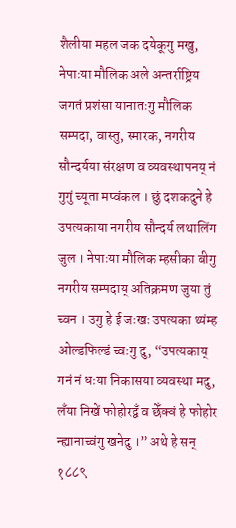शैलीया महल जक दयेकूगु मखु, नेपाःया मौलिक अले अन्तर्राष्ट्रिय जगतं प्रशंसा यानातःगु मौलिक सम्पदा, वास्तु, स्मारक, नगरीय सौन्दर्यया संरक्षण व व्यवस्थापनय्‌ नं गुगुं च्यूता मप्वंकल । छुं दशकदुने हे उपत्यकाया नगरीय सौन्दर्य लथालिंग जुल । नेपाःया मौलिक म्हसीका बीगु नगरीय सम्पदाय्‌ अतिक्रमण जुया तुं च्वन । उगु हे ई जःखः उपत्यका थ्यंम्ह ओल्डफिल्डं च्वःगु दु, “उपत्यकाय्‌ गनं नं धःया निकासया व्यवस्था मदु, लँया निखें फोहोरद्वँ व छेँक्वं हे फोहोर न्ह्यानाच्वंगु खनेदु ।” अथे हे सन् १८८९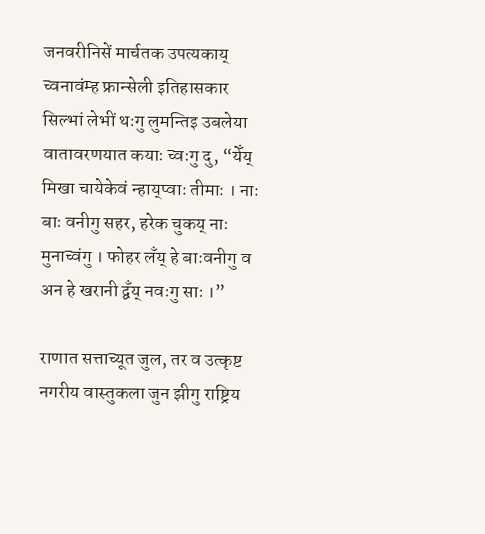जनवरीनिसें मार्चतक उपत्यकाय्‌ च्वनावंम्ह फ्रान्सेली इतिहासकार सिल्भां लेभीं थःगु लुमन्तिइ उबलेया वातावरणयात कयाः च्वःगु दु, “येँय्‌ मिखा चायेकेवं न्हाय्‌प्वाः तीमाः । नाः बाः वनीगु सहर, हरेक चुकय्‌ नाः मुनाच्वंगु । फोहर लँय्‌ हे बाःवनीगु व अन हे खरानी द्वँय्‌ नवःगु साः ।”

राणात सत्ताच्यूत जुल, तर व उत्कृष्ट नगरीय वास्तुकला जुन झीगु राष्ट्रिय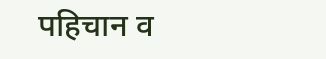पहिचान व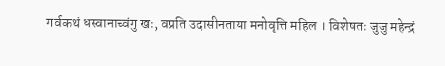गर्वकथं धस्वानाच्वंगु खः, वप्रति उदासीनताया मनोवृत्ति महिल । विशेषतः जुजु महेन्द्रं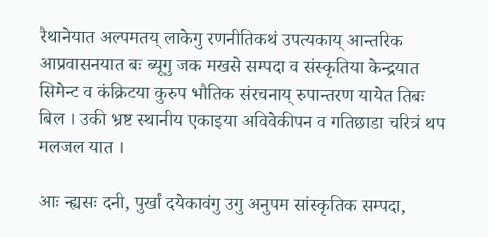रैथानेयात अल्पमतय्‌ लाकेगु रणनीतिकथं उपत्यकाय्‌ आन्तरिक आप्रवासनयात बः ब्यूगु जक मखसे सम्पदा व संस्कृतिया केन्द्रयात सिमेन्ट व कंक्रिटया कुरुप भौतिक संरचनाय्‌ रुपान्तरण यायेत तिबः बिल । उकी भ्रष्ट स्थानीय एकाइया अविवेकीपन व गतिछाडा चरित्रं थप मलजल यात ।

आः न्ह्यसः दनी, पुर्खां दयेकावंगु उगु अनुपम सांस्कृतिक सम्पदा,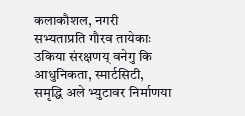कलाकौशल, नगरी सभ्यताप्रति गौरव तायेकाः उकिया संरक्षणय्‌ वनेगु कि आधुनिकता, स्मार्टसिटी, समृद्धि अले भ्युटावर निर्माणया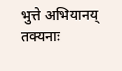भुत्ते अभियानय्‌ तक्यनाः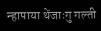न्हापाया थेंजाःगु गल्ती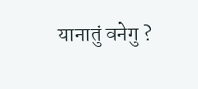यानातुं वनेगु ?